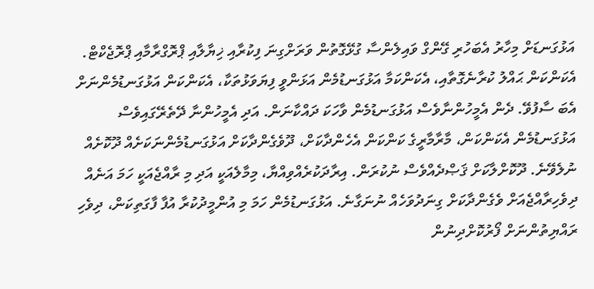އަޅުގަނޑަށް މިހާރު އެބަހުރި ގޭންގް ވައިލެންސާ ގުޅޭގޮތުން ވަރަށްގިނަ ފިކުރާއި ޚިޔާލާއި ޕްރޮގްރާމާއި ޕްރޮޖެކްޓް. އެކަންކަން ޙައްލު ކުރާނެގޮތާއި، އެކަންކަމާ އަޅުގަނޑުމެން އަޅަންވީ ފިޔަވަޅުތަކާ، އެކަންކަން އަޅުގަނޑުމެންނަށް އެބަ ސާފުވޭ. ދެން އެމީހުންނާވެސް އަޅުގަނޑުމެން ވާހަކަ ދައްކާނަން. އަދި އެމީހުންނާ ދޭތެރޭގައިވެސް އަޅުގަނޑުމެން އެކަންކަން، މާރާމާރީގެ ކަންކަން އެހެންދާކަށް، ދޫވެގެންދާކަށް އަޅުގަނޑުމެންނަކަށެއް ދޫކޮށެއް ނުލެވޭނެ. ދޫކޮށްލާކަށް ޤަޞްދެއްވެސް ނުކުރަން. އިރާދަކުރެއްވިއްޔާ، މިމާލެއަކީ އަދި މި ރާއްޖެއަކީ ހަމަ އަނެއް ދިވެހިރާއްޖެއަށް ވެގެންދާކަށް ގިނަދުވަހެއް ނުނަގާނެ. އަޅުގަނޑުމެން ހަމަ މި އުންމީދުކުރާ އުފާ ފާގަތިކަން، ދިވެހި ރައްޔިތުންނަށް ފޯރުކޮށްދިނުން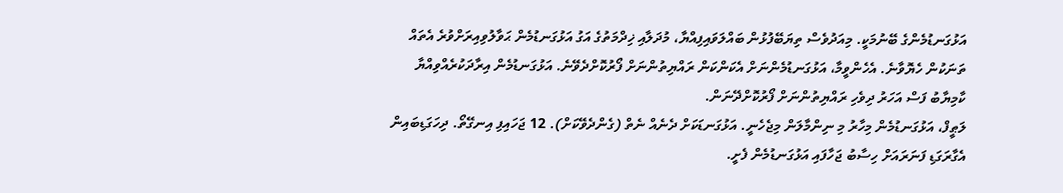އަޅުގަނޑުމެންގެ ބޭނުމަކީ. މިއަދުވެސް ތިޔަބޭފުޅުން ބައްލަވައިފިއްޔާ، މުދަލާއި ޚިދްމަތުގެ އަގު އަޅުގަނޑުމެން ޙަވާލުވިއިރަށްވުރެ އެތައް ތަނަކުން ހެޔޮވާނެ. އެހެންވީމާ، އަޅުގަނޑުމެންނަށް އެކަންކަން ރައްޔިތުންނަށް ފޯރުކޮށްދެވޭނެ. އަޅުގަނޑުމެން އިރާދަކުރެއްވިއްޔާ ކާމިޔާބު ފަސް އަހަރު ދިވެހި ރައްޔިތުންނަށް ފޯރުކޮށްދޭނަން.
ލަޠީފް، އަޅުގަނޑުމެން މިހާރު މި ނިންމާލަން މިޖެހެނީ. އަޅުގަނޑަކަށް ދެނެއް ނެތް (ގެންދެވޭކަށް). 12 ޖަހައިފި އިނގޭތޯ. ދިހަގަޑިބައިން އެގާރަގަޑި ފަނަރައަށް ހިސާބު ޖަހާފައި އަޅުގަނޑުމެން ފެށީ.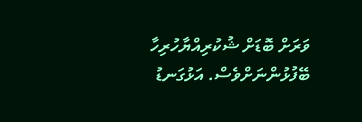ވަރަށް ބޮޑަށް ޝުކުރިއްޔާހުރިހާ ބޭފުޅުންނަށްވެސް. އަޅުގަނޑު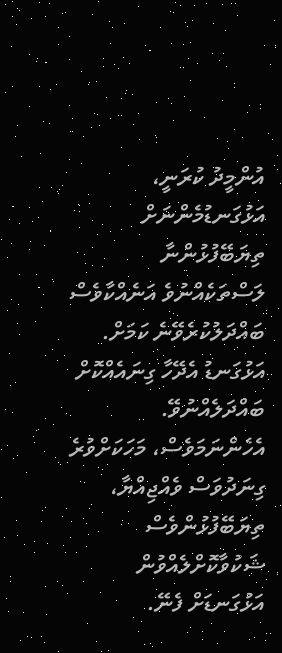އުންމީދު ކުރަނީ، އަޅުގަނޑުމެންނަށް ތިޔަބޭފުޅުންނާ ލަސްތަކެއްނުވެ އަނެއްކާވެސް ބައްދަލުކުރެވޭނެ ކަމަށް. އަޅުގަނޑު އެދޭހާ ގިނައެއްކޮށް ބައްދަލެއްނުވޭ. އެހެންނަމަވެސް، މަހަކަށްވުރެ ގިނަދުވަސް ވެއްޖިއްޔާ، ތިޔަބޭފުޅުންވެސް ޝަކުވާކޮށްލެއްވުން އަޅުގަނޑަށް ފެނޭ.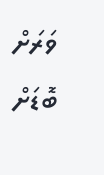ވަރަށް ބޮޑަށް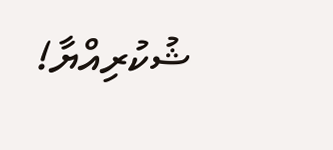ޝުކުރިއްޔާ!